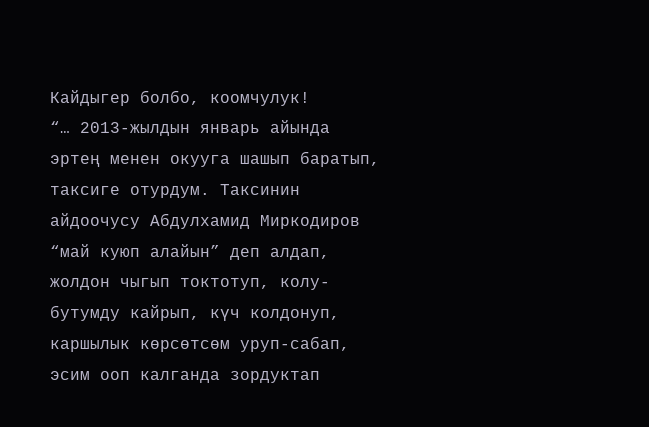Кайдыгер болбо, коомчулук!
“… 2013-жылдын январь айында эртең менен окууга шашып баратып, таксиге отурдум. Таксинин айдоочусу Абдулхамид Миркодиров “май куюп алайын” деп алдап, жолдон чыгып токтотуп, колу-бутумду кайрып, күч колдонуп, каршылык көрсөтсөм уруп-сабап, эсим ооп калганда зордуктап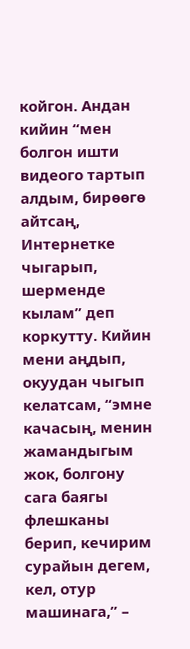койгон. Андан кийин “мен болгон ишти видеого тартып алдым, бирөөгө айтсаң, Интернетке чыгарып, шерменде кылам” деп коркутту. Кийин мени аңдып, окуудан чыгып келатсам, “эмне качасың, менин жамандыгым жок, болгону сага баягы флешканы берип, кечирим сурайын дегем, кел, отур машинага,” –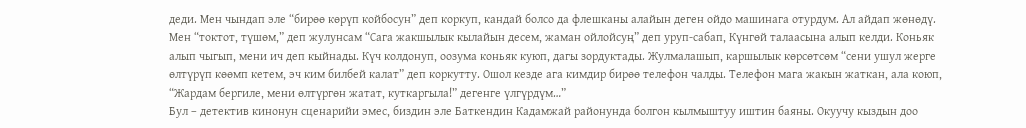деди. Мен чындап эле “бирөө көрүп койбосун” деп коркуп, кандай болсо да флешканы алайын деген ойдо машинага отурдум. Ал айдап жөнөдү. Мен “токтот, түшөм,” деп жулунсам “Сага жакшылык кылайын десем, жаман ойлойсуң” деп уруп-сабап, Күнгөй талаасына алып келди. Коньяк алып чыгып, мени ич деп кыйнады. Күч колдонуп, оозума коньяк куюп, дагы зордуктады. Жулмалашып, каршылык көрсөтсөм “сени ушул жерге өлтүрүп көөмп кетем, эч ким билбей калат” деп коркутту. Ошол кезде ага кимдир бирөө телефон чалды. Телефон мага жакын жаткан, ала коюп, “Жардам бергиле, мени өлтүргөн жатат, куткаргыла!” дегенге үлгүрдүм…”
Бул – детектив кинонун сценарийи эмес, биздин эле Баткендин Кадамжай районунда болгон кылмыштуу иштин баяны. Окуучу кыздын доо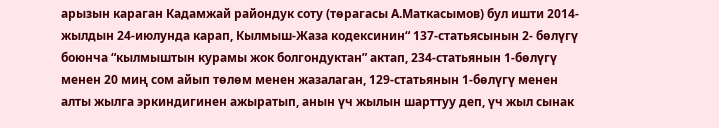арызын караган Кадамжай райондук соту (төрагасы А.Маткасымов) бул ишти 2014-жылдын 24-июлунда карап, Кылмыш-Жаза кодексинин“ 137-статьясынын 2- бөлүгү боюнча “кылмыштын курамы жок болгондуктан” актап, 234-статьянын 1-бөлүгү менен 20 миң сом айып төлөм менен жазалаган, 129-статьянын 1-бөлүгү менен алты жылга эркиндигинен ажыратып, анын үч жылын шарттуу деп, үч жыл сынак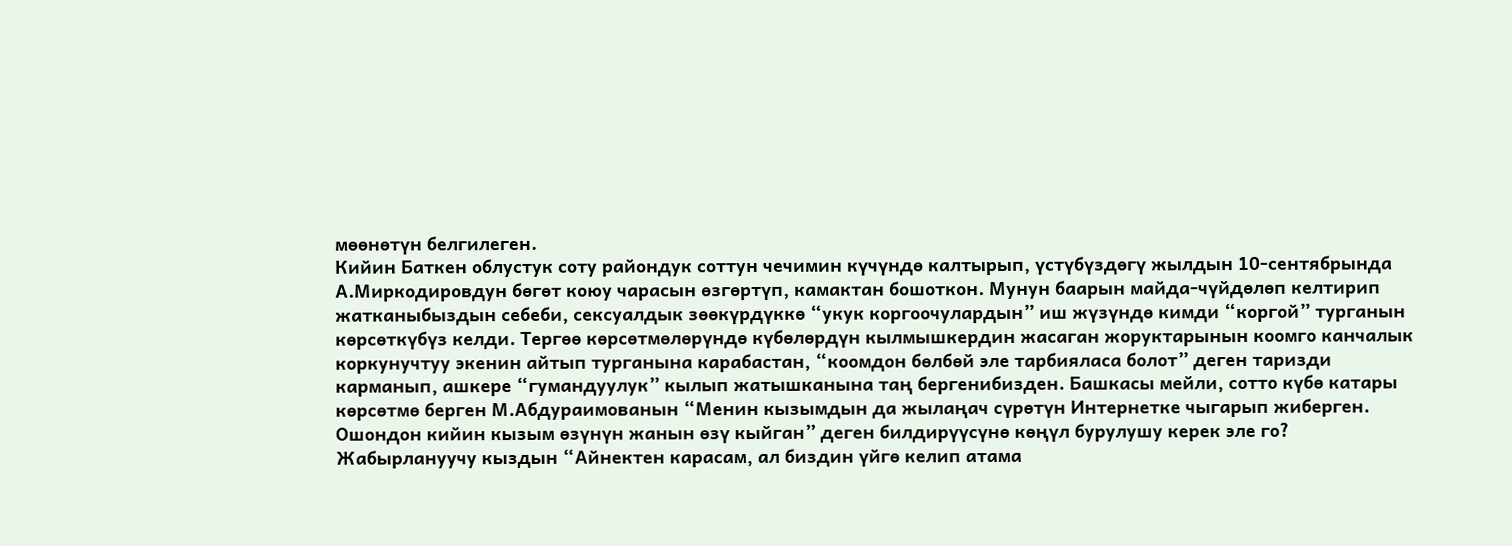мөөнөтүн белгилеген.
Кийин Баткен облустук соту райондук соттун чечимин күчүндө калтырып, үстүбүздөгү жылдын 10-сентябрында А.Миркодировдун бөгөт коюу чарасын өзгөртүп, камактан бошоткон. Мунун баарын майда-чүйдөлөп келтирип жатканыбыздын себеби, сексуалдык зөөкүрдүккө “укук коргоочулардын” иш жүзүндө кимди “коргой” турганын көрсөткүбүз келди. Тергөө көрсөтмөлөрүндө күбөлөрдүн кылмышкердин жасаган жоруктарынын коомго канчалык коркунучтуу экенин айтып турганына карабастан, “коомдон бөлбөй эле тарбияласа болот” деген таризди карманып, ашкере “гумандуулук” кылып жатышканына таң бергенибизден. Башкасы мейли, сотто күбө катары көрсөтмө берген М.Абдураимованын “Менин кызымдын да жылаңач сүрөтүн Интернетке чыгарып жиберген. Ошондон кийин кызым өзүнүн жанын өзү кыйган” деген билдирүүсүнө көңүл бурулушу керек эле го? Жабырлануучу кыздын “Айнектен карасам, ал биздин үйгө келип атама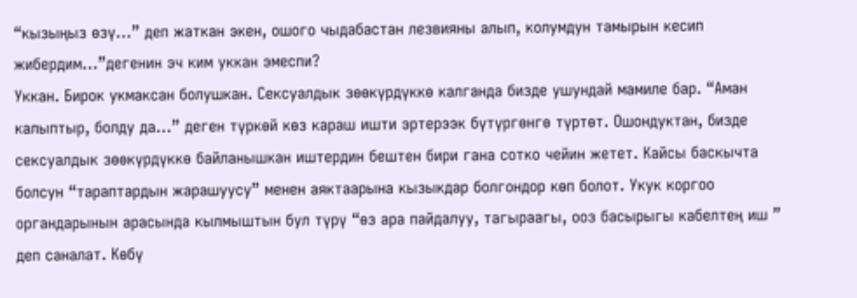“кызыңыз өзү…” деп жаткан экен, ошого чыдабастан лезвияны алып, колумдун тамырын кесип жибердим…”дегенин эч ким уккан эмеспи?
Уккан. Бирок укмаксан болушкан. Сексуалдык зөөкүрдүккө калганда бизде ушундай мамиле бар. “Аман калыптыр, болду да…” деген түркөй көз караш ишти эртерээк бүтүргөнгө түртөт. Ошондуктан, бизде сексуалдык зөөкүрдүккө байланышкан иштердин бештен бири гана сотко чейин жетет. Кайсы баскычта болсун “тараптардын жарашуусу” менен аяктаарына кызыкдар болгондор көп болот. Укук коргоо органдарынын арасында кылмыштын бул түрү “өз ара пайдалуу, тагыраагы, ооз басырыгы кабелтең иш ” деп саналат. Көбү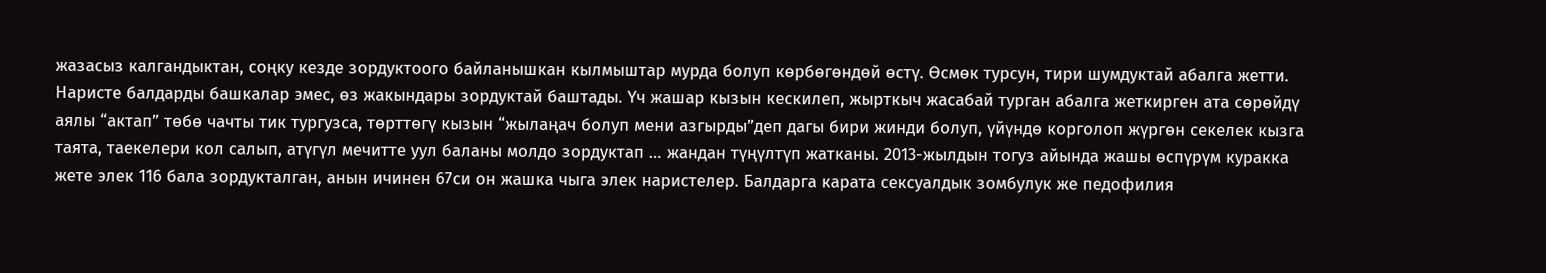жазасыз калгандыктан, соңку кезде зордуктоого байланышкан кылмыштар мурда болуп көрбөгөндөй өстү. Өсмөк турсун, тири шумдуктай абалга жетти. Наристе балдарды башкалар эмес, өз жакындары зордуктай баштады. Үч жашар кызын кескилеп, жырткыч жасабай турган абалга жеткирген ата сөрөйдү аялы “актап” төбө чачты тик тургузса, төрттөгү кызын “жылаңач болуп мени азгырды”деп дагы бири жинди болуп, үйүндө корголоп жүргөн секелек кызга таята, таекелери кол салып, атүгүл мечитте уул баланы молдо зордуктап … жандан түңүлтүп жатканы. 2013-жылдын тогуз айында жашы өспүрүм куракка жете элек 116 бала зордукталган, анын ичинен 67си он жашка чыга элек наристелер. Балдарга карата сексуалдык зомбулук же педофилия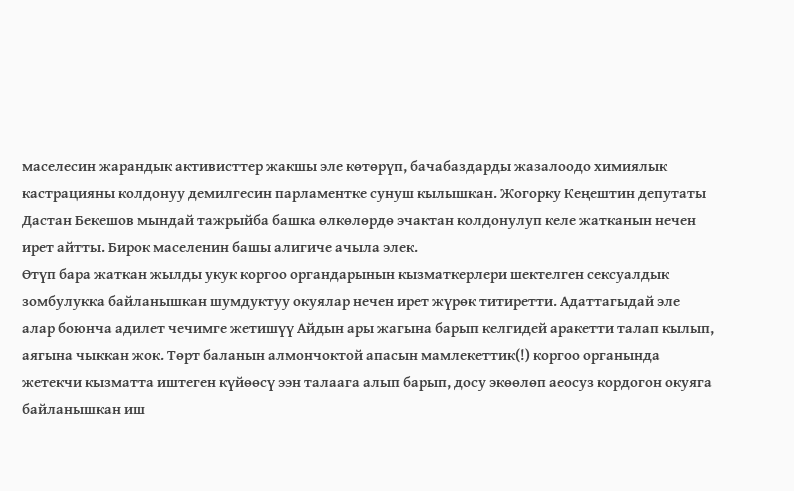маселесин жарандык активисттер жакшы эле көтөрүп, бачабаздарды жазалоодо химиялык кастрацияны колдонуу демилгесин парламентке сунуш кылышкан. Жогорку Кеңештин депутаты Дастан Бекешов мындай тажрыйба башка өлкөлөрдө эчактан колдонулуп келе жатканын нечен ирет айтты. Бирок маселенин башы алигиче ачыла элек.
Өтүп бара жаткан жылды укук коргоо органдарынын кызматкерлери шектелген сексуалдык зомбулукка байланышкан шумдуктуу окуялар нечен ирет жүрөк титиретти. Адаттагыдай эле алар боюнча адилет чечимге жетишүү Айдын ары жагына барып келгидей аракетти талап кылып, аягына чыккан жок. Төрт баланын алмончоктой апасын мамлекеттик(!) коргоо органында жетекчи кызматта иштеген күйөөсү ээн талаага алып барып, досу экөөлөп аеосуз кордогон окуяга байланышкан иш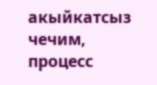акыйкатсыз чечим, процесс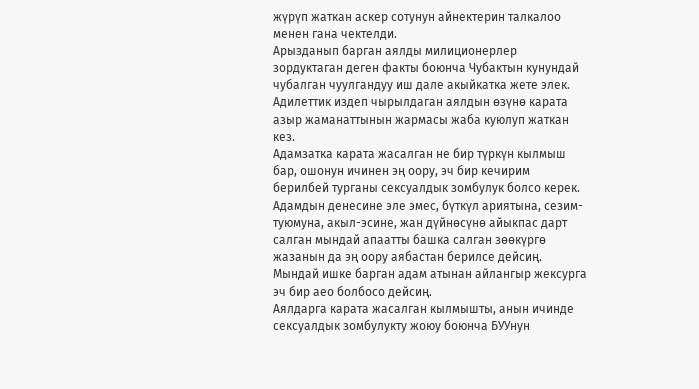жүрүп жаткан аскер сотунун айнектерин талкалоо менен гана чектелди.
Арызданып барган аялды милиционерлер зордуктаган деген факты боюнча Чубактын кунундай чубалган чуулгандуу иш дале акыйкатка жете элек. Адилеттик издеп чырылдаган аялдын өзүнө карата азыр жаманаттынын жармасы жаба куюлуп жаткан кез.
Адамзатка карата жасалган не бир түркүн кылмыш бар, ошонун ичинен эң оору, эч бир кечирим берилбей турганы сексуалдык зомбулук болсо керек. Адамдын денесине эле эмес, бүткүл ариятына, сезим-туюмуна, акыл-эсине, жан дүйнөсүнө айыкпас дарт салган мындай апаатты башка салган зөөкүргө жазанын да эң оору аябастан берилсе дейсиң. Мындай ишке барган адам атынан айлангыр жексурга эч бир аео болбосо дейсиң.
Аялдарга карата жасалган кылмышты, анын ичинде сексуалдык зомбулукту жоюу боюнча БУУнун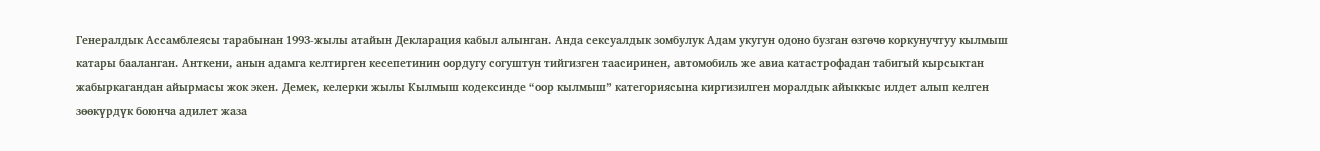Генералдык Ассамблеясы тарабынан 1993-жылы атайын Декларация кабыл алынган. Анда сексуалдык зомбулук Адам укугун одоно бузган өзгөчө коркунучтуу кылмыш катары бааланган. Анткени, анын адамга келтирген кесепетинин оордугу согуштун тийгизген таасиринен, автомобиль же авиа катастрофадан табигый кырсыктан жабыркагандан айырмасы жок экен. Демек, келерки жылы Кылмыш кодексинде “оор кылмыш” категориясына киргизилген моралдык айыккыс илдет алып келген зөөкүрдүк боюнча адилет жаза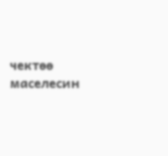чектөө маселесин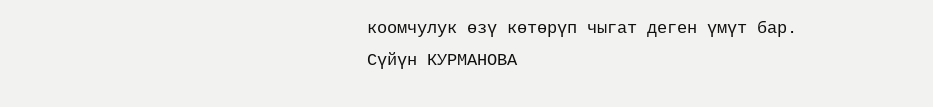коомчулук өзү көтөрүп чыгат деген үмүт бар.
Сүйүн КУРМАНОВА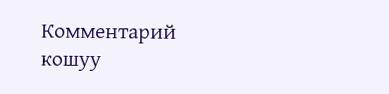Комментарий кошуу